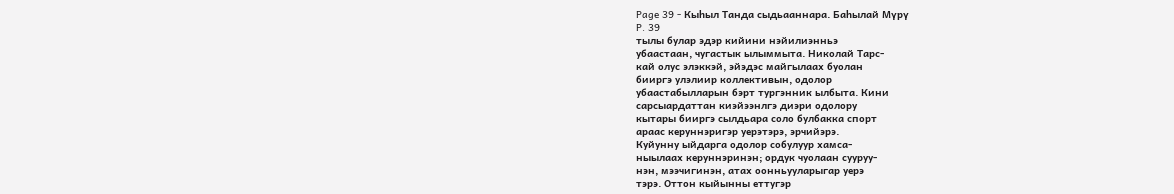Page 39 - Кыһыл Танда сыдьааннара. Баһылай Мүрү
P. 39
тылы булар эдэр кийини нэйилиэнньэ
убаастаан, чугастык ылыммыта. Николай Тарс-
кай олус элэккэй, эйэдэс майгылаах буолан
бииргэ улэлиир коллективын, одолор
убаастабылларын бэрт тургэнник ылбыта. Кини
сарсыардаттан киэйээнлгэ диэри одолору
кытары бииргэ сылдьара соло булбакка спорт
араас керуннэригэр уерэтэрэ, эрчийэрэ.
Куйунну ыйдарга одолор собулуур хамса-
ныылаах керуннэринэн; ордук чуолаан сууруу-
нэн, мээчигинэн, атах оонньууларыгар уерэ
тэрэ. Оттон кыйынны еттугэр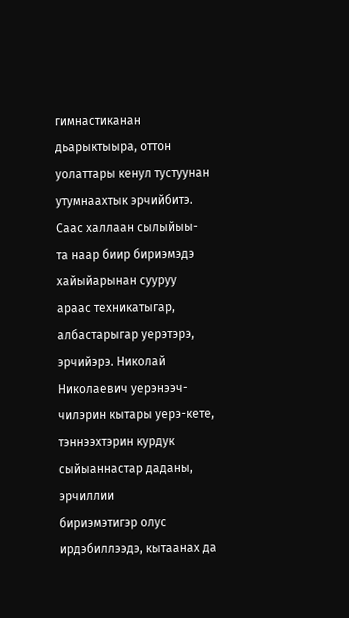гимнастиканан
дьарыктыыра, оттон уолаттары кенул тустуунан
утумнаахтык эрчийбитэ. Саас халлаан сылыйыы-
та наар биир бириэмэдэ хайыйарынан сууруу
араас техникатыгар, албастарыгар уерэтэрэ,
эрчийэрэ. Николай Николаевич уерэнээч-
чилэрин кытары уерэ-кете, тэннээхтэрин курдук сыйыаннастар даданы, эрчиллии
бириэмэтигэр олус ирдэбиллээдэ, кытаанах да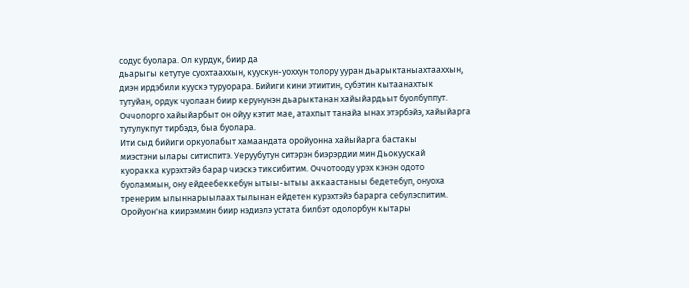содус буолара. Ол курдук, биир да
дьарыгы кетутуе суохтааххын, куускун-уоххун толору ууран дьарыктаныахтааххын,
диэн ирдэбили куускэ туруорара. Бийиги кини этиитин, субэтин кытаанахтык
тутуйан, ордук чуолаан биир керунунэн дьарыктанан хайыйардьыт буолбуппут.
Оччолорго хайыйарбыт он ойуу кэтит мае, атахпыт танайа ынах этэрбэйэ, хайыйарга
тутулукпут тирбэдэ, быа буолара.
Ити сыд бийиги оркуолабыт хамаандата оройуонна хайыйарга бастакы
миэстэни ылары ситиспитэ. Уеруубутун ситэрэн биэрэрдии мин Дьокуускай
куоракка курэхтэйэ барар чиэскэ тиксибитим. Оччотооду урэх кэнэн одото
буоламмын, ону ейдеебеккебун ытыы-ытыы аккаастаныы бедетебуп, онуоха
тренерим ылыннарыылаах тылынан ейдетен курэхтэйэ барарга себулэспитим.
Оройуон'на киирэммин биир нэдиэлэ устата билбэт одолорбун кытары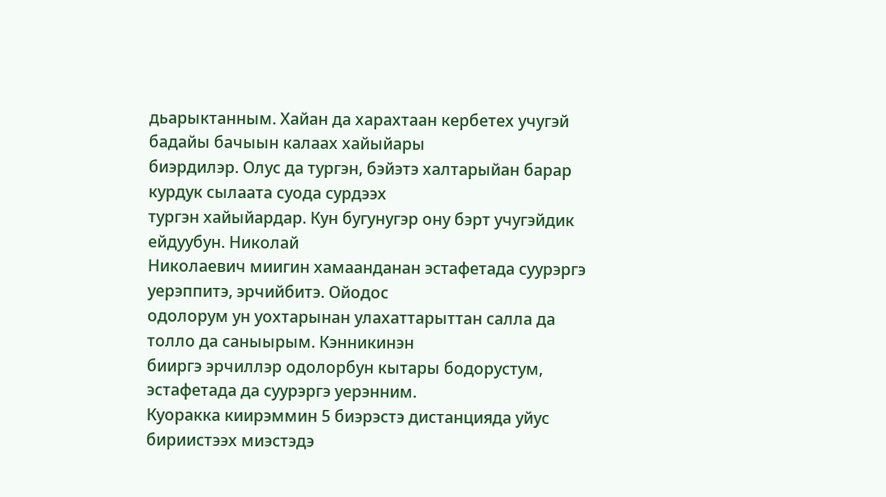дьарыктанным. Хайан да харахтаан кербетех учугэй бадайы бачыын калаах хайыйары
биэрдилэр. Олус да тургэн, бэйэтэ халтарыйан барар курдук сылаата суода сурдээх
тургэн хайыйардар. Кун бугунугэр ону бэрт учугэйдик ейдуубун. Николай
Николаевич миигин хамаанданан эстафетада суурэргэ уерэппитэ, эрчийбитэ. Ойодос
одолорум ун уохтарынан улахаттарыттан салла да толло да саныырым. Кэнникинэн
бииргэ эрчиллэр одолорбун кытары бодорустум, эстафетада да суурэргэ уерэнним.
Куоракка киирэммин 5 биэрэстэ дистанцияда уйус бириистээх миэстэдэ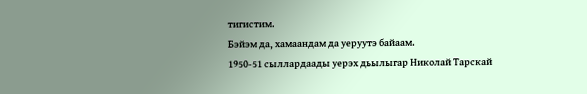тигистим.
Бэйэм да, хамаандам да уеруутэ байаам.
1950-51 сыллардаады уерэх дьылыгар Николай Тарскай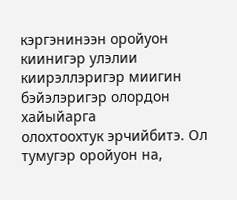кэргэнинээн оройуон
киинигэр улэлии киирэллэригэр миигин бэйэлэригэр олордон хайыйарга
олохтоохтук эрчийбитэ. Ол тумугэр оройуон на,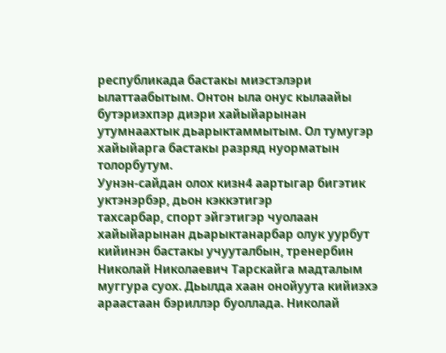республикада бастакы миэстэлэри
ылаттаабытым. Онтон ыла онус кылаайы бутэриэхпэр диэри хайыйарынан
утумнаахтык дьарыктаммытым. Ол тумугэр хайыйарга бастакы разряд нуорматын
толорбутум.
Уунэн-сайдан олох кизн4 аартыгар бигэтик уктэнэрбэр, дьон кэккэтигэр
тахсарбар, спорт эйгэтигэр чуолаан хайыйарынан дьарыктанарбар олук уурбут
кийинэн бастакы учууталбын, тренербин Николай Николаевич Тарскайга мадталым
муггура суох. Дьылда хаан онойуута кийиэхэ араастаан бэриллэр буоллада. Николай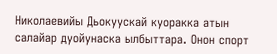Николаевийы Дьокуускай куоракка атын салайар дуойунаска ылбыттара. Онон спорт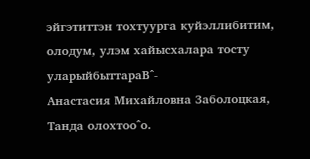эйгэтиттэн тохтуурга куйэллибитим, олодум, улэм хайысхалара тосту уларыйбыттараВ^-
Анастасия Михайловна Заболоцкая,
Танда олохтоо^о.